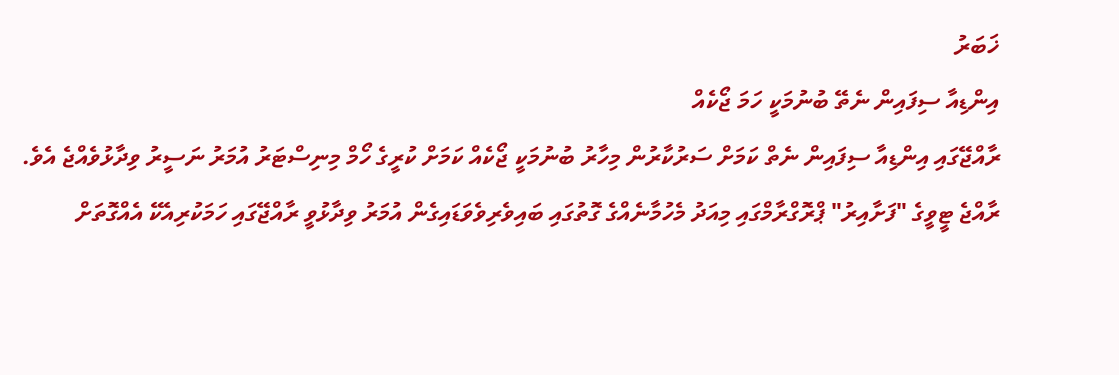ޚަބަރު
އިންޑިއާ ސިފައިން ނެތޭ ބުނުމަކީ ހަމަ ޖޯކެއް
ރާއްޖޭގައި އިންޑިއާ ސިފައިން ނެތް ކަމަށް ސަރުކާރުން މިހާރު ބުނުމަކީ ޖޯކެއް ކަމަށް ކުރީގެ ހޯމް މިނިސްޓަރު އުމަރު ނަސީރު ވިދާޅުވެއްޖެ އެވެ.
ރާއްޖެ ޓީވީގެ "ފަށާއިރު" ޕްރޮގްރާމްގައި މިއަދު މެހުމާނެއްގެ ގޮތުގައި ބައިވެރިވެވަޑައިގެން އުމަރު ވިދާޅުވީ ރާއްޖޭގައި ހަމަކުރިއެކޭ އެއްގޮތަށް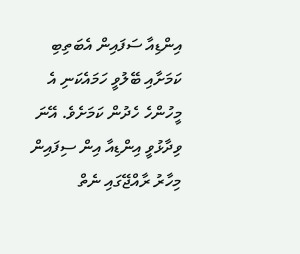އިންޑިއާ ސަފައިން އެބަތިބި ކަމަށާއި ބޭލުވީ ހަމައެކަނި އެ މީހުންހެ ހެދުން ކަމަށެވެ. އޭނަ ވިދާޅުވީ އިންޑިއާ އިން ސިފައިން މިހާރު ރާއްޖޭގައި ނެތް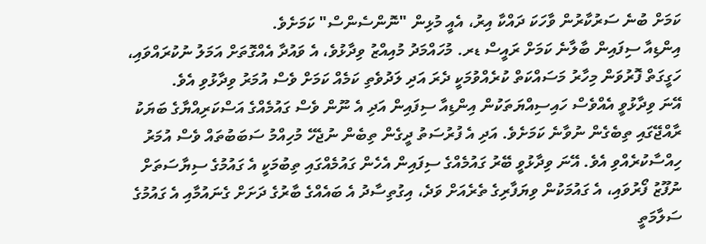ކަމަށް ބުނެ ސަރުކާރުން ވާހަކަ ދައްކާ އިރު، އެއީ މުޅިން "ނޮންސެންސް" ކަމަށެވެ.
އިންޑިއާ ސިފައިން ބާލާނެ ކަމަށް ރައީސް ޑރ. މުހައްމަދު މުއިއްޒު ވިދާޅުވެ، އެ ވައުދާ އެއްގޮތަށް އަމަލު ނުކުރައްވައި، ހަގީގަތް ފޮރުވަން މިހާރު މަސައްކަތް ކުރެއްވުމަކީ ދެރަ އަދި ލަދުވެތި ކަމެއް ކަމަށް ވެސް އުމަރު ވިދާޅުވި އެވެ.
އޭނަ ވިދާޅުވީ އެއްވެސް ހައިސިއްޔަތަކުން އިންޑިއާ ސިފައިން އަދި އެ ނޫން ވެސް ގައުމެއްގެ އަސްކަރިއްޔާގެ ބަޔަކު ރާއްޖޭގައި ތިބެގެން ނުވާނެ ކަމަށެވެ. އަދި އެ ފުރުސަތު ދީގެން ތިބެން ނުޖެހޭ މުހިއްމު ސަބަބުތައް ވެސް އުމަރު ހިއްސާކުރެއްވި އެވެ. އޭނަ ވިދާޅުވީ ބޭރު ގައުމެއްގެ ސިފައިން އެހެން ގައުމެއްގައި ތިބުމަކީ އެ ގައުމުގެ ސިޔާސަތަށް ނުފޫޒު ފޯރުވައި، އެ ގައުމަކުން ވިޔަފާރިގެ ތެރެއަށް ވަދެ، އިގުތިސާދު އެ ބައެއްގެ ބާރުގެ ދަށަށް ގެނައުމާއި އެ ގައުމުގެ ސަލާމަތީ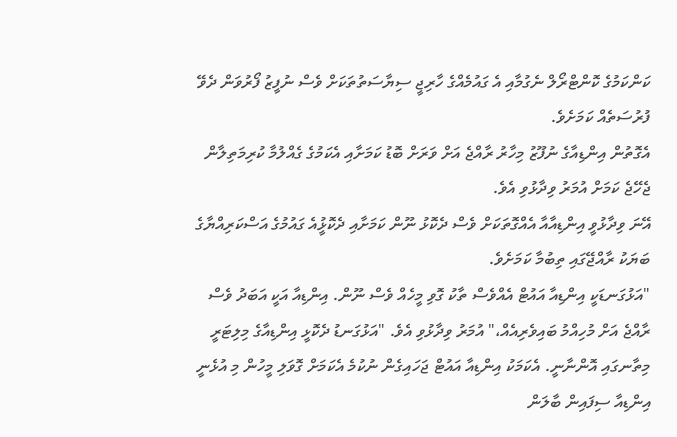ކަންކަމުގެ ކޮންޓްރޯލް ނެގުމާއި އެ ގައުމެއްގެ ހާރިޖީ ސިޔާސަތުތަކަށް ވެސް ނުފީޒު ފޯރުވަން ދެވޭ ފުރުސަތެއް ކަމަށެވެ.
އެގޮތުން އިންޑިއާގެ ނުފޫޒު މިހާރު ރާއްޖެ އަށް ވަރަށް ބޮޑު ކަމަށާއި އެކަމުގެ ގެއްލުމާ ކުރިމަތިލާން ޖެހޭޖެ ކަމަށް އުމަރު ވިދާޅުވި އެވެ.
އޭނަ ވިދާޅުވީ އިންޑިއާއާ އެއްގޮތަކަށް ވެސް ދެކޮޅު ނޫން ކަމަށާއި ދެކޮޅުީއެ ގައުމުގެ އަސްކަރިއްޔާގެ ބަޔަކު ރާއްޖޭގައި ތިބުމާ ކަމަށެވެ.
"އަޅުގަނޑަކީ އިންޑިއާ އައުޓް އެއްވެސް ތާކު ގޮވި މީހެއް ވެސް ނޫން. އިންޑިއާ އަކީ އަބަދު ވެސް ރާއްޖެ އަށް މުހިއްމު ބައިވެރިއެއް،" އުމަރު ވިދާޅުވި އެވެ. "އަޅުގަނޑު ދެކޮޅީ އިންޑިއާގެ މިލިޓަރީ މިތާނގައި އޮންނާނީ. އެކަމަކު އިންޑިއާ އައުޓް ޖަހައިގެން ނުކުމެ އެކަމަށް ގޮވަލި މީހުން މި އުޅެނީ އިންޑިއާ ސިފައިން ބާލަން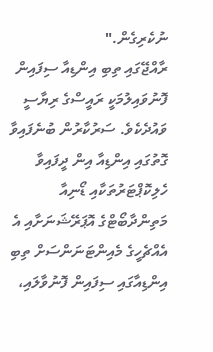ނުކެރިގެން."
ރާއްޖޭގައި ތިބި އިންޑިއާ ސިފައިން ފޮނުވައިލުމަކީ ރައީސްގެ ރިޔާސީ ވައުދެކެވެ. ސަރުކާރުން ބުނެފައިވާ ގޮތުގައި އިންޑިއާ އިން ދީފައިވާ ހެލިކޮޕްޓަރުތަކާއި ޑޯނިއާ މަތިންދާބޯޓްގެ އޮޕަރޭޝަނަށާއި އެ އެއްޗެހީގެ މެއިންޓަނަންސަށް ތިބި އިންޑިއާގައި ސިފައިން ފޮނުވާލައި،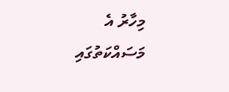މިހާރު އެ މަސައްކަތުގައި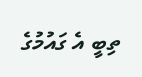ތިބީ އެ ގައުމުގެ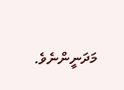މަދަނީންނެވެ.